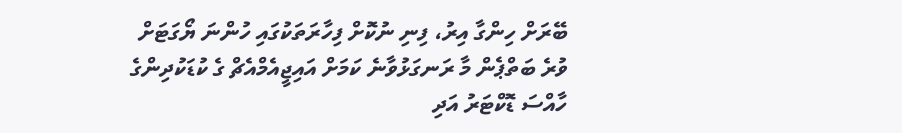ބޭރަށް ހިންގާ އިރު، ފިނި ނުކޮށް ފިހާރަތަކުގައި ހުންނަ ޔޯގަޓަށް ވުރެ ބަތްޕެން މާ ރަނގަޅުވާނެ ކަމަށް އައިޖީއެމްއެޗް ގެ ކުޑަކުދިންގެ ހާއްސަ ޑޮކްޓަރު އަދި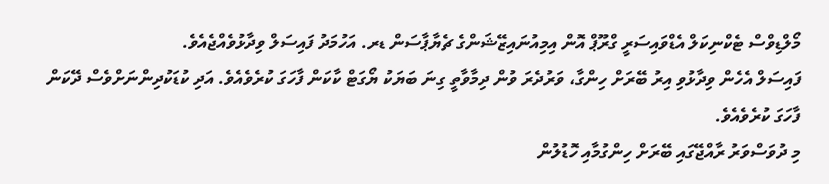މޯލްޑިވްސް ޓެކްނިކަލް އެޑްވައިސަރީ ގްރޫޕް އޮން އިމިއުނައިޒޭޝަންގެ ޗެޔާޕާސަން ޑރ. އަހުމަދު ފައިސަލް ވިދާޅުވެއްޖެއެވެ.
ފައިސަލް އެހެން ވިދާޅުވި އިރު ބޭރަށް ހިންގާ، ވަރުދެރަ ވުން ދިމާވާތީ ގިނަ ބަޔަކު ޔޯގަޓް ކާކަން ފާހަގަ ކުރެވެއެވެ. އަދި ކުޑަކުދިންނަށްވެސް ދޭކަން ފާހަގަ ކުރެވެއެވެ.
މި ދުވަސްވަރު ރާއްޖޭގައި ބޭރަށް ހިންގުމާއި ހޮޑުލުން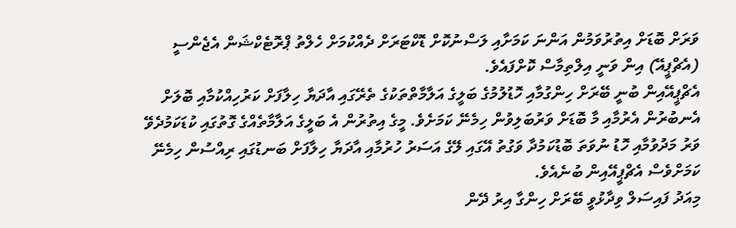ވަރަށް ބޮޑަށް އިތުރުވަމުން އަންނަ ކަމަށާއި ލަސްނުކޮށް ޑޮކްޓަރަށް ދެއްކުމަށް ހެލްތު ޕްރޮޓެކްޝަން އެޖެންސީ (އެޗްޕީއޭ) އިން ވަނީ އިލްތިމާސް ކޮށްފައެވެ.
އެޗްޕީއޭއިން ބުނީ ބޭރަށް ހިންގުމާއި ހޮޑުލުމުގެ ބަލީގެ އަލާމާތްތަކުގެ ތެރޭގައި އާދަޔާ ހިލާފަށް ކަރުހިއްކުމާއި ބޮލަށް އެނބުރުން އެރުމާއި މާ ބޮޑަށް ވަރުބަލިވުން ހިމެނޭ ކަމަށެވެ. މީގެ އިތުރުން އެ ބަލީގެ އަލާމާތެއްގެ ގޮތުގައި ކުޑަކަމުދެވޭ ވަރު މަދުވުމާއި ހޮޑު ނުވަތަ ބޮޑުކަމުދާ ވަގުތު އޭގައި ލޭގެ އަސަރު ހުރުމާއި އާދަޔާ ހިލާފަށް ބަނޑުގައި ރިއްސުން ހިމެނޭ ކަމަށްވެސް އެޗްޕީއޭއިން ބުނެއެވެ.
މިއަދު ފައިސަލް ވިދާޅުވީ ބޭރަށް ހިންގާ އިރު ދޭން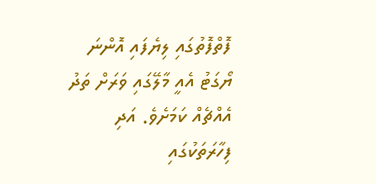ފޮތްފޮތުގައި ލިޔެފައި އޮންނަ ޔޯގަޓު އެއީ މާލޭގައި ވަރަށް ތަދު އެއްޗެއް ކަމަށެވެ. އަދި ފިހާރަތަކުގައި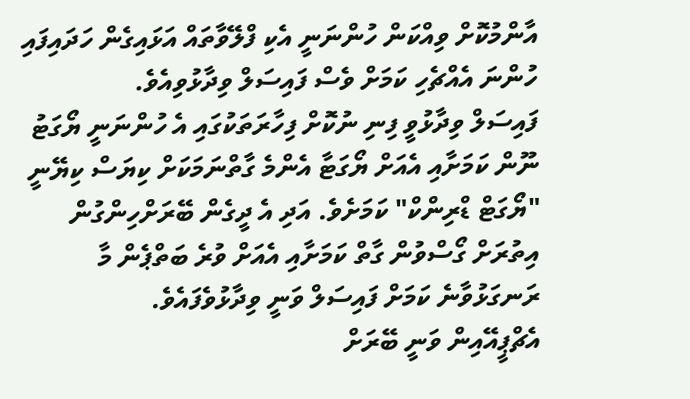އާންމުކޮށް ވިއްކަން ހުންނަނީ އެކި ފްލޭވާތައް އަޅައިގެން ހަދައިފައި ހުންނަ އެއްޗެހި ކަމަށް ވެސް ފައިސަލް ވިދާޅުވިއެވެ.
ފައިސަލް ވިދާޅުވީ ފިނި ނުކޮށް ފިހާރަތަކުގައި އެ ހުންނަނީ ޔޯގަޓު ނޫން ކަމަށާއި އެއަށް ޔޯގަޓާ އެންމެ ގާތްނަމަކަށް ކިޔަސް ކިޔޭނީ "ޔޯގަޓް ޑްރިންކް" ކަމަށެވެ. އަދި އެ ދީގެން ބޭރަށްހިންގުން އިތުރަށް ގޯސްވުން ގާތް ކަމަށާއި އެއަށް ވުރެ ބަތްޕެން މާ ރަނގަޅުވާނެ ކަމަށް ފައިސަލް ވަނީ ވިދާޅުވެފައެވެ.
އެޗްޕީއޭއިން ވަނީ ބޭރަށް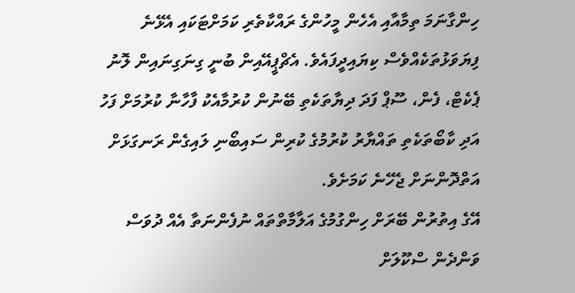ހިންގާނަމަ ތިމާއާއި އެހެން މީހުންގެ ރައްކާތެރި ކަމަށްޓަކައި އެޅޭނެ ފިޔަވަޅުތަކެއްވެސް ކިޔައިދީފައެވެ. އެޗްޕީއޭއިން ބުނީ ގިނަގިނައިން ލޮނު ޕެކެޓް، ފެން، ސޫޕް ފަދަ ދިޔާތަކެތި ބޭނުން ކުރުމާއެކު ފާހާނާ ކުރުމަށް ފަހު އަދި ކާބޯތަކެތި ތައްޔާރު ކުރުމުގެ ކުރިން ސައިބޯނި ލައިގެން ރަނގަޅަށް އަތްދޮންނަށް ޖެހޭނެ ކަމަށެވެ.
އޭގެ އިތުރުން ބޭރަށް ހިންގުމުގެ އަލާމާތްތައް ނުފެންނަތާ އެއް ދުވަސް ވަންދެން ސްކޫލަށް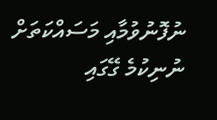ނުފޮނުވުމާއި މަސައްކަތަށް ނުނިކުމެ ގޭގައި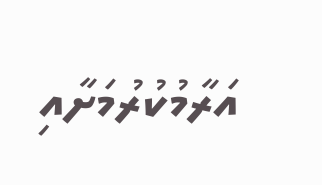އަރާމުކުރުމަށާއި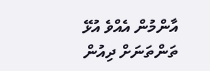އާންމުން އެއްވެ އުޅޭ ތަންތަނަށް ދިއުން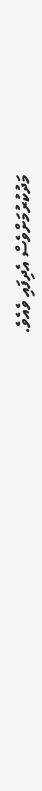މަދުކުރުމަށްވެސް އެދިފައި ވެއެވެ.